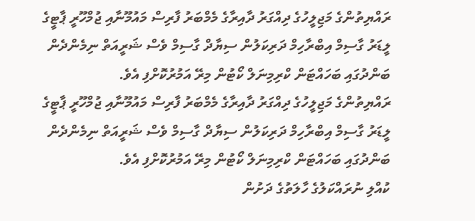ރައްޔިތުންގެ މަޖިލީހުގެ ދިއްގަރު ދާއިރާގެ މެމްބަރު ފާރިސް މައުމޫނާއި ޖުމްހޫރީ ޕާޓީގެ ލީޑަރު ގާސިމް އިބްރާހިމް ދަރިކަލުން ސިޔާދް ގާސިމް ވެސް ޝަރީއަތް ނިމެންދެން ބަންދުގައި ބަހައްޓަން ކްރިމިނަލް ކޯޓުން މިރޭ އަމުރުކޮށްފި އެވެ.
ރައްޔިތުންގެ މަޖިލީހުގެ ދިއްގަރު ދާއިރާގެ މެމްބަރު ފާރިސް މައުމޫނާއި ޖުމްހޫރީ ޕާޓީގެ ލީޑަރު ގާސިމް އިބްރާހިމް ދަރިކަލުން ސިޔާދް ގާސިމް ވެސް ޝަރީއަތް ނިމެންދެން ބަންދުގައި ބަހައްޓަން ކްރިމިނަލް ކޯޓުން މިރޭ އަމުރުކޮށްފި އެވެ.
ކުއްލި ނުރައްކަލުގެ ހާލަތުގެ ދަށުން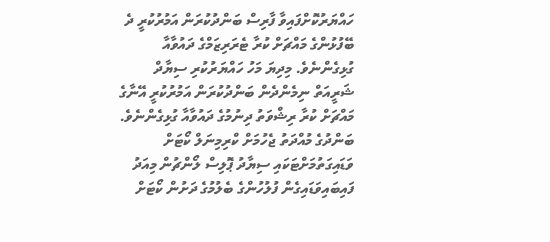ހައްޔަރުކޮށްފައިވާ ފާރިސް ބަންދުކުރަން އަމުރުކުރީ ދެ ބޭފުޅުންގެ މައްޗަށް ކުރާ ޓެރަރިޒަމްގެ ދައުވާއާ ގުޅިގެންނެވެ. މިދިޔަ މަހު ހައްޔަރުކުރި ސިޔާދް ޝަރީއަތް ނިމެންދެން ބަންދުކުރަން އަމުރުކުރީ އޭނާގެ މައްޗަށް ކުރާ ރިޝްވަތު ދިނުމުގެ ދައުވާއާ ގުޅިގެންނެވެ.
ބަންދުގެ މުއްދަތު ޖެހުމަށް ކްރިމިނަލް ކޯޓަށް ވަޑައިގަތުމަށްޓަކައި ސިޔާދު ޕޮލިސް ލޯންޗުން މިއަދު ފައިބައިވަޑައިގެން ފުލުހުންގެ ބެލުމުގެ ދަށުން ކޯޓަށް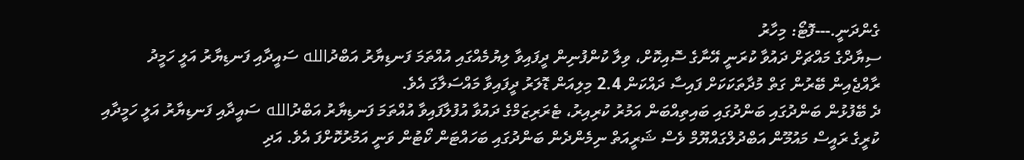ގެންދަނީ.---ފޮޓޯ: މިހާރު
ސިޔާދްގެ މައްޗަށް ދައުވާ ކުރަނީ އޭނާގެ ސޮއިކޮށް، ވިލާ ކުންފުނިން ދީފައިވާ ލިޔުމެއްގައި އުއްތަމަ ފަނޑިޔާރު އަބްދުالله ސައީދާއި ފަނޑިޔާރު އަލީ ހަމީދު ރާއްޖެއިން ބޭރުން ގަތް މުދާތަކަކަށް ފައިސާ ދައްކަން 2.4 މިލިއަން ޑޮލަރު ދީފައިވާ މައްސަލާގަ އެވެ.
ދެ ބޭފުޅުން ބަންދުގައި ބަންދުގައި ބައިތިއްބަން އަމުރު ކުރިއިރު، ޓެރަރިޒަމްގެ ދައުވާ އުފުލާފައިވާ އުއްތަމަ ފަނޑިޔާރު އަބްދުالله ސައީދާއި ފަނޑިޔާރު އަލީ ހަމީދާއި ކުރީގެ ރައީސް މައުމޫން އަބްދުލްގައްޔޫމް ވެސް ޝަރީއަތް ނިމެންދެން ބަންދުގައި ބަހައްޓަން ކޯޓުން ވަނީ އަމުރުކޮށްފަ އެވެ. އަދި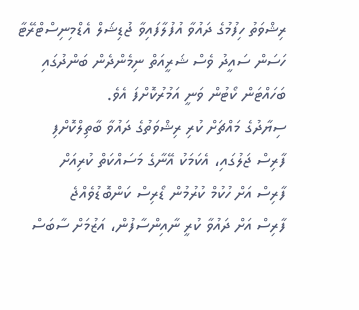ރިޝްވަތު ހިފުމުގެ ދައުވާ އުފުލާފައިވާ ޖުޑިޝަލް އެޑްމިނިސްޓްރޭޓާ ހަސަން ސައީދު ވެސް ޝަރީއަތް ނިމެންދެން ބަންދުގައި ބަހައްޓަން ކޯޓުން ވަނީ އަމުރުކޮށްފަ އެވެ.
ސިޔާދުގެ މައްޗަށް ކުރި ރިޝްވަތުގެ ދައުވާ ބާތިލްކޮށްފި
ފާރިސް ޖަލުގައި، އެކަމަކު އޭނާގެ މަސައްކަތް ކުރިއަށް
ފާރިސް އަށް ހުކުމް ކުރުމުން ޑޯރިސް ކަންބޮޑުވެއްޖެ
ފާރިސް އަށް ދައުވާ ކުރީ ނާއިންސާފުން، އަޒުމަށް ސާބަސް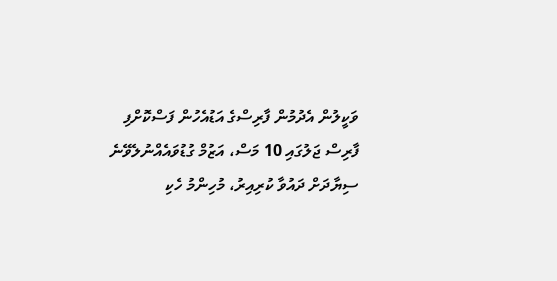ވަކީލުން އެދުމުން ފާރިސްގެ އަޑުއެހުން ފަސްކޮށްފި
ފާރިސް ޖަލުގައި 10 މަސް، އަޒުމް ގުޑުވައެއްނުލެވޭނެ
ސިޔާދަށް ދައުވާ ކުރިއިރު، މުހިންމު ހެކި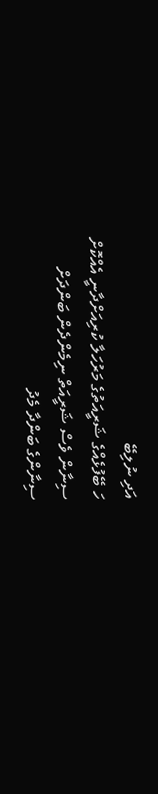އަދި ނުލިބޭ
ހަ ބޭފުޅެއްގެ ޝަރީއަތުގެ މަރުހަލާ ކުރިއަށްދާނީ އެއްކޮށް
ސިނާން ވެސް ޝަރީއަތް ނިމެންދެން ބަންދަށް
ސިނާންގެ ބަންދާ މެދު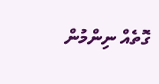ގޮތެއް ނިންމުން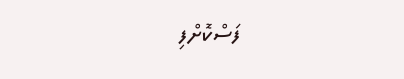ފަސްކޮށްފި